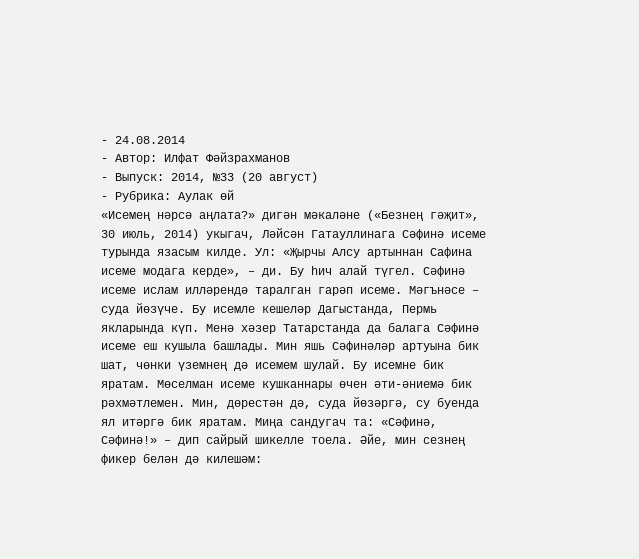- 24.08.2014
- Автор: Илфат Фәйзрахманов
- Выпуск: 2014, №33 (20 август)
- Рубрика: Аулак өй
«Исемең нәрсә аңлата?» дигән мәкаләне («Безнең гәҗит», 30 июль, 2014) укыгач, Ләйсән Гатауллинага Сәфинә исеме турында язасым килде. Ул: «Җырчы Алсу артыннан Сафина исеме модага керде», – ди. Бу һич алай түгел. Сәфинә исеме ислам илләрендә таралган гарәп исеме. Мәгънәсе – суда йөзүче. Бу исемле кешеләр Дагыстанда, Пермь якларында күп. Менә хәзер Татарстанда да балага Сәфинә исеме еш кушыла башлады. Мин яшь Сәфинәләр артуына бик шат, чөнки үземнең дә исемем шулай. Бу исемне бик яратам. Мөселман исеме кушканнары өчен әти-әниемә бик рәхмәтлемен. Мин, дөрестән дә, суда йөзәргә, су буенда ял итәргә бик яратам. Миңа сандугач та: «Сәфинә, Сәфинә!» – дип сайрый шикелле тоела. Әйе, мин сезнең фикер белән дә килешәм: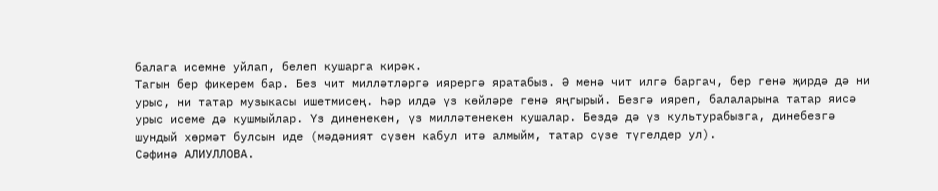балага исемне уйлап, белеп кушарга кирәк.
Тагын бер фикерем бар. Без чит милләтләргә иярергә яратабыз. Ә менә чит илгә баргач, бер генә җирдә дә ни урыс, ни татар музыкасы ишетмисең. Һәр илдә үз көйләре генә яңгырый. Безгә ияреп, балаларына татар яисә урыс исеме дә кушмыйлар. Үз диненекен, үз милләтенекен кушалар. Бездә дә үз культурабызга, динебезгә шундый хөрмәт булсын иде (мәдәният сүзен кабул итә алмыйм, татар сүзе түгелдер ул).
Сәфинә АЛИУЛЛОВА.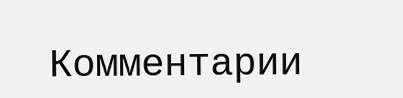Комментарии